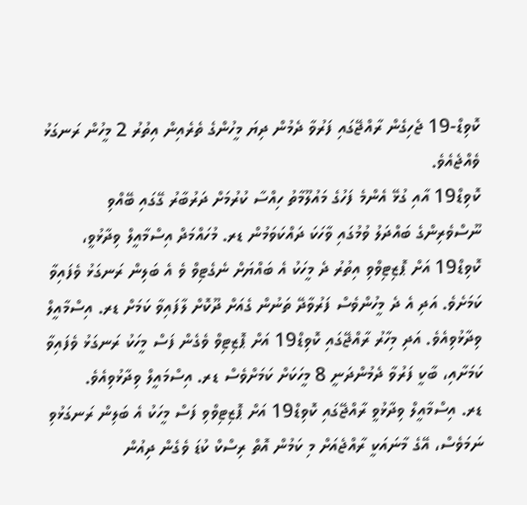ކޮވިޑް-19 ޖެހިގެން ރާއްޖޭގައި ފަރުވާ ދެމުން ދިޔަ މީހުންގެ ތެރެއިން އިތުރު 2 މީހުން ރަނގަޅު ވެއްޖެއެވެ.
ކޮވިޑް19 އާއި ގުޅޭ އެންމެ ފަހުގެ މައުލޫމާތު ހިއްސާ ކުރުމަށް ދަރުބާރު ގޭގައި ބޭއްވި ނޫސްވެރިންގެ ބައްދަލު ވުމުގައި ވާހަކަ ދައްކަވަމުން ޑރ. މުހައްމަދް އިސްމާއީލް ވިދާޅުވީ، ކޮވިޑް19 އަށް ޕޮޒިޓިވްވި އިތުރު ދެ މީހަކު އެ ބައްޔަށް ނެގެޓިވް ވެ އެ ބަލިން ރަނގަޅު ވެފައިވާ ކަމަށެވެ. އަދި އެ ދެ މީހުންވެސް ފަރުވާދޭ ތަނުން ގެއަށް ދޫކޮށް ލާފައިވާ ކަމަށް ޑރ. އިސްމާއީލް ވިދާޅުވިއެވެ. އަދި މިހާރު ރާއްޖޭގައި ކޮވިޑް19 އަށް ޕޮޒިޓިވް ވެގެން ފަސް މީހަކު ރަނގަޅު ވެފައިވާ ކަމަށާއި، ބާކީ ފަރުވާ ދެމުންދަނީ 8 މީހަކަށް ކަމަށްވެސް ޑރ. އިސްމައީލް ވިދާޅުވިއެވެ.
ޑރ. އިސްމާއީލް ވިދާޅުވީ ރާއްޖޭގައި ކޮވިޑް19 އަށް ޕޮޒިޓިވްވި ފަސް މީހަކު އެ ބަލިން ރަނގަޅުވި ނަމަވެސް، އޭގެ މާނައަކީ ރާއްޖެއަށް މި ކަމުން އޮތް ރިސްކް ކުޑަ ވެގެން ދިއުން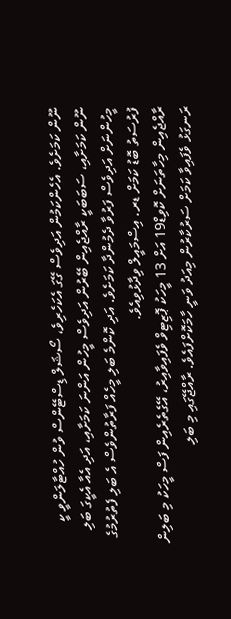ނޫން ކަމަށެވެ. އެހެންކަމުން އަދިވެސް ގޭގަ އެކަހެރިވެ، ސޯޝަލް ޑިސްޓޭންސް ވުން ހުއްޓާލަންވީ ކީ ނޫން ކަމަށާއި، ސަބަބަކީ ރާއްޖެއިން ބޭރުން އަދިވެސް މީހުން އަންނަ ކަމަށާއި، އަދި އެއާ އެކީގަ ބަލި މީހުންނަށް އަދިވެސް ފަރުވާ ދެމުންދާ ކަމަށެވެ. އަދި ކޮންމެ ބަލި މީހެއް ފަރާތުންވެސް އެ ބަލި ފެތުރުމުގެ ފުރުސަތު ބޮޑު ކަމަށް ޑރ. އިސްމައީލް ވިދާޅުވިއެވެ.
ރާއްޖެއިން މިހާތަނަށް ކޮވިޑް19 އަށް 13 މީހަކު ޕޮޒިޓިވް ވެފައިވާއިރު، އޭގެތެރެއިން ފަސް މީހަކު މި ބަލިން ރަނގަޅު ވެފައިވާ ކަމަށް ސަރުކާރުން މިއަދު ވަނީ ހާމަކޮށްފައެވެ. ރާއްޖޭގައި މި ބަލި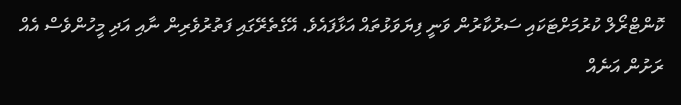ކޮންޓްރޯލް ކުރުމަށްޓަކައި ސަރުކާރުން ވަނީ ފިޔަވަޅުތައް އަޅާފައެވެ. އޭގެތެރޭގައި ފަތުރުވެރިން ނާއި އަދި މީހުންވެސް އެއް ރަށުން އަނެއް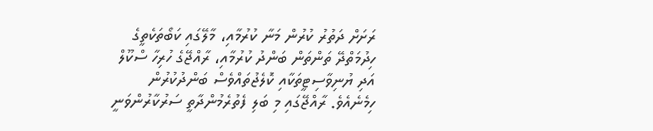ރަށަށް ދަތުރު ކުރުން މަނާ ކުރުމާއި، މާލޭގައި ކަބޯތަކެތީގެ ހިދުމަތްދޭ ތަންތަން ބަންދު ކުރުމާއި، ރާއްޖޭގެ ހުރިހާ ސްކޫލް އަދި ޔުނިވާސިޓީތަކާއި ކޮލެޖުތައްވެސް ބަންދުކުރުން ހިމެނެއެވެ. ރާއްޖޭގައި މި ބަލި ފެތުރެމުންދާތީ ސަރުކާރުންވަނީ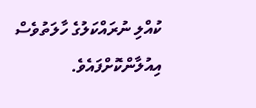ކުއްލި ނުރައްކަލުގެ ހާލަތުވެސް އިއުލާންކޮށްފައެވެ.